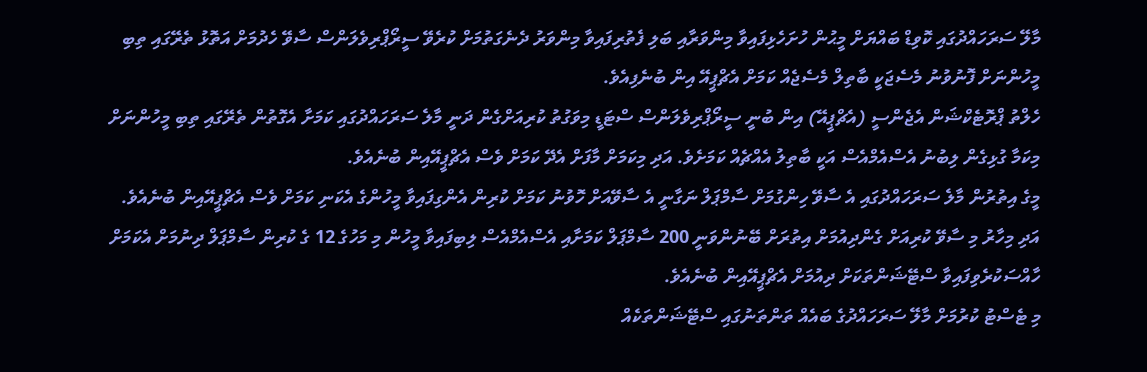މާލޭ ސަރަހައްދުގައި ކޮވިޑް ބައްޔަށް މީޙުން ހުށަހެޅިފައިވާ މިންވަރާއި ބަލި ފެތުރިފައިވާ މިންވަރު ދެނެގަތުމަށް ކުރެވޭ ސީރޯޕްރިވެލަންސް ސާވޭ ހެދުމަށް އަތޮޅު ތެރޭގައި ތިބި މީހުންނަށް ފޮނުވުނު މެސެޖަކީ ބާތިލް މެސެޖެއް ކަމަށް އެޗްޕީއޭ އިން ބުނެފިއެވެ.
ހެލްތު ޕްރޮޓެކްޝަން އެޖެންސީ (އެޗްޕީއޭ) އިން ބުނީ ސީރޯޕްރިވެލަންސް ސްޓަޑީ މިވަގުތު ކުރިއަށްގެން ދަނީ މާލެ ސަރަހައްދުގައި ކަމަށާ އެގޮތުން ތެރޭގައި ތިބި މީހުންނަށް މިކަމާ ގުޅިގެން ލިބުނު އެސްއެމްއެސް އަކީ ބާތިލު އެއްޗެއް ކަމަށެވެ. އަދި މިކަމަށް މާފަށް އެދޭ ކަމަށް ވެސް އެޗްޕީއޭއިން ބުނެއެވެ.
މީގެ އިތުރުން މާލެ ސަރަހައްދުގައި އެ ސާވޭ ހިންގުމަށް ސާމްޕަލް ނަގާނީ އެ ސާވޭއަށް ހޮވުނު ކަމަށް ކުރިން އެންގިފައިވާ މީހުންގެ އެކަނި ކަމަށް ވެސް އެޗްޕީއޭއިން ބުނެއެވެ. އަދި މިހާރު މި ސާވޭ ކުރިއަށް ގެންދިއުމަށް އިތުރަށް ބޭނުންވަނީ 200 ސާމްޕަލް ކަމަށާއި އެސްއެމްއެސް ލިބިފައިވާ މީހުން މި މަހުގެ 12 ގެ ކުރިން ސާމްޕަލް ދިނުމަށް އެކަމަށް ހާއްސަކުރެވިފައިވާ ސްޓޭޝަންތަކަށް ދިއުމަށް އެޗްޕީއޭއިން ބުނެއެވެ.
މި ޓެސްޓު ކުރުމަށް މާލޭ ސަރަހައްދުގެ ބައެއް ތަންތަނުގައި ސްޓޭޝަންތަކެއް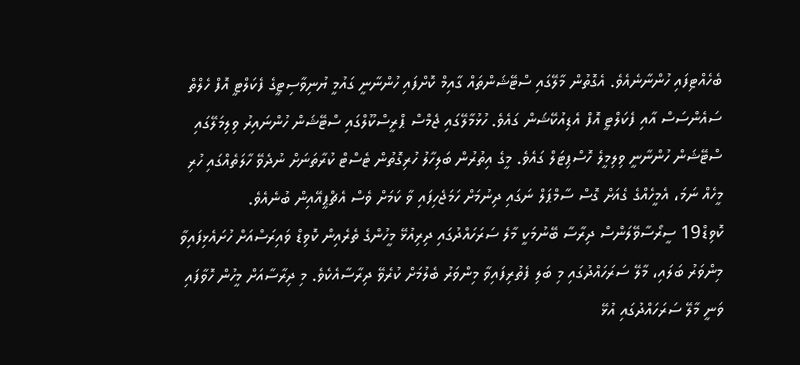ބެހެއްޓިފައި ހުންނާނެއެވެ. އެގޮތުން މާލޭގައި ސްޓޭޝަންތައް ގާއިމް ކޮށްފައި ހުންނާނީ ގައުމީ ޔުނިވާސިޓީގެ ފެކަލްޓީ އޮފް ހެލްތް ސައެންސަސް އާއި ފެކަލްޓީ އޮފް އެޑިއުކޭޝަން ގައެވެ. ހުޅުމާލޭގައި ޖެމްސް ޕްރީސްކޫލްގައި ސްޓޭޝަން ހުންނައިރު ވިލިމަލޭގައި ސްޓޭޝަން ހުންނާނީ ވިލިމީލެ ހޮސްޕިޓަލް ގައެވެ. މީގެ އިތުރުން ބަލިހާލު ހުރިގޮތުން ޓެސްޓް ކުރާތަނަށް ނުދެވޭ ހާލަތެއްގައި ހުރި މީހެއް ނަމަ، އެމީހެއްގެ ގެއަށް ގޮސް ސާމްޕަލް ނަގައި ދިނުމަށް ހަމަޖެހިފައި ވާ ކަމަށް ވެސް އެޗްޕީއޭއިން ބުނެއެވެ.
ކޮވިޑް19 ސީރޯސާވޭލަންސް ދިރާސާ ބޭނުމަކީ މާލެ ސަރަހައްދުގައި ދިރިއުޅޭ މީހުންގެ ތެރެއިން ކޮވިޑް ވައިރަސްއަށް ހުށައެޅިފައިވާ މިންވަރު ބަލައި، މާލޭ ސަރަހައްދުގައި މި ބަލި ފެތުރިފައިވާ މިންވަރު ބެލުމަށް ކުރެވޭ ދިރާސާއެކެވެ. މި ދިރާސާއަށް މީހުން ހޮވާފައި ވަނީ މާލޭ ސަރަހައްދުގައި އުޅޭ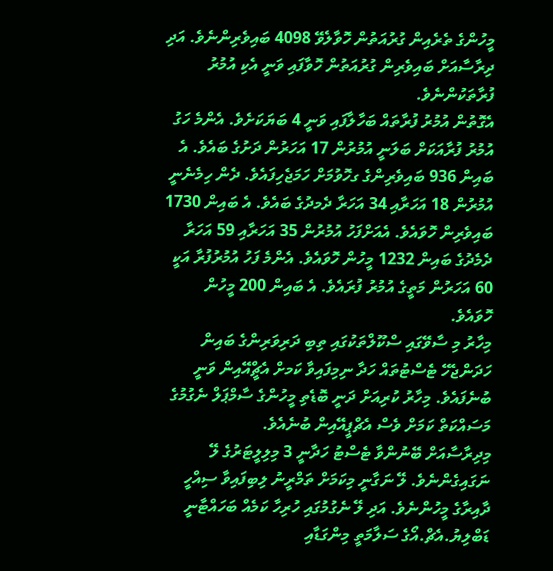މީހުންގެ ތެރެއިން ގުރުއަތުން ހޮވާލެވޭ 4098 ބައިވެރިންނެވެ. އަދި ދިރާސާއަށް ބައިވެރިން ގުރުއަތުން ހޮވާފައި ވަނީ އެކި އުމުރު ފުރާތަކުންނެވެ.
އެގޮތުން އުމުރު ފުރާތައް ބަހާލާފައި ވަނީ 4 ބަޔަކަށެވެ. އެންމެ ހަގު އުމުރު ފުރާއަކަށް ބަލަނީ އުމުރުން 17 އަހަރުން ދަށުގެ ބައެވެ. އެ ބައިން 936 ބައިވެރިންގެ ގހޮވުމަށް ހަމަޖެހިފައެވެ. ދެން ހިމެނެނީ އުމުރުން 18 އަހަރާއި 34 އަހަރާ ދެމދުގެ ބައެވެ. އެ ބައިން 1730 ބައިވެރިން ހޮވައެވެ. އެއަށްފަހު އުމުރުން 35 އަހަރާއި 59 އަހަރާ ދެމެދުގެ ބައިން 1232 މީހުން ހޮވައެވެ. އެންމެ ފަހު އުމުރުފުރާ އަކީ 60 އަހަރުން މަތީގެ އުމުރު ފުރައެވެ. އެ ބައިން 200 މީހުން ހޮވައެވެ.
މިހާރު މި ސާވޭގައި ސްކޫލްތަކުގައި ތިބި ދަރިވަރިންގެ ބައިން ހަދަންޖެހޭ ޓެސްޓުތައް ހަދާ ނިމިފައިވާ ކަމށް އެޗްީއޭއިން ވަނީ ބުނެފައެވެ. މިހާރު ކުރިއަށް ދަނީ ބޮޑެތި މީހުންގެ ސާމްޕަލް ނެގުމުގެ މަސައްކަތް ކަމަށް ވެސް އެޗްޕީއޭއިން ބުނެއެވެ.
މިދިރާސާއަށް ބޭނުންވާ ޓެސްޓު ހަދާނީ 3 މިލިލީޓަރުގެ ލޭ ނަގައިގެންނެވެ. ލޭ ނަގާނީ މިކަމަށް ތަމްރީނު ލިބިފައިވާ ސިއްހީ ދާއިރާގެ މީހުންނެވެ. އަދި ލޭ ނެގުމުގައި ހުރިހާ ކަމެއް ބަހައްޓާނީ ޑަބްލިޔު.އެޗް.އޯގެ ސަލާމަތީ މިންގަޑާއި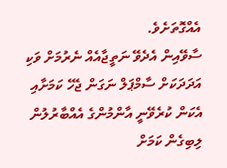އެއްގޮތަށެވެ.
ސާވޭއިން އެދެވޭ ނަތީޖާއެއް ނެރުމަށް ވަކި އަދަދަކަށް ސާމްޕަލް ނަގަން ޖެހޭ ކަމަށާއި އެކަން ކުރެވޭނީ އާންމުންގެ އެއްބާރުލުން ލިބިގެން ކަމަށް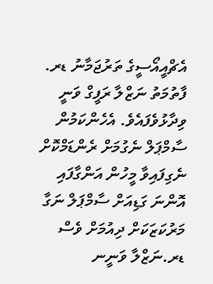އެޗްއީއޯސީގެ ތަރުޖަމާނު ޑރ. ފާތުމަތު ނަޒްލާ ރަފީގް ވަނީ ވިދާޅުވެފައެވެ. އެހެންކަމުން ސާމްޕަލް ނެގުމަށް ރެންޑަމްކޮށް ނެގިފައިވާ މީހުން އަންގާފައި އޮންނަ ގަޑިއަށް ސާމްޕަލް ނަގާ މަރުކަޒަކަށް ދިއުމަށް ވެސް ޑރ.ނަޒްލާ ވަނީނ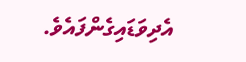އެދިވަޑައިގެންފައެވެ.